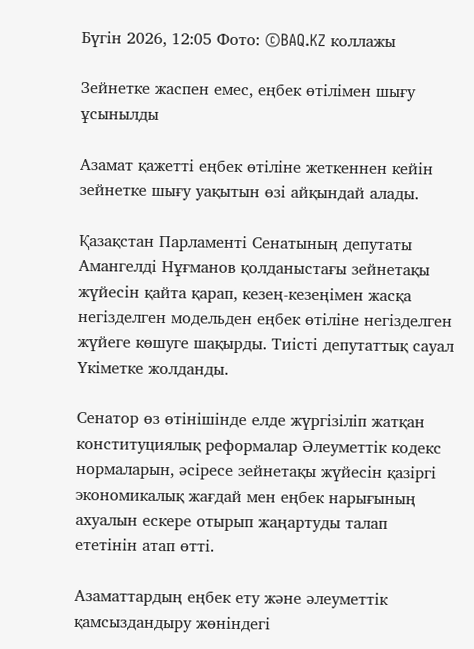Бүгiн 2026, 12:05 Фото: ©BAQ.KZ коллажы

Зейнетке жаспен емес, еңбек өтілімен шығу ұсынылды

Азамат қажетті еңбек өтіліне жеткеннен кейін зейнетке шығу уақытын өзі айқындай алады.

Қазақстан Парламенті Сенатының депутаты Амангелді Нұғманов қолданыстағы зейнетақы жүйесін қайта қарап, кезең-кезеңімен жасқа негізделген модельден еңбек өтіліне негізделген жүйеге көшуге шақырды. Тиісті депутаттық сауал Үкіметке жолданды.

Сенатор өз өтінішінде елде жүргізіліп жатқан конституциялық реформалар Әлеуметтік кодекс нормаларын, әсіресе зейнетақы жүйесін қазіргі экономикалық жағдай мен еңбек нарығының ахуалын ескере отырып жаңартуды талап ететінін атап өтті.

Азаматтардың еңбек ету және әлеуметтік қамсыздандыру жөніндегі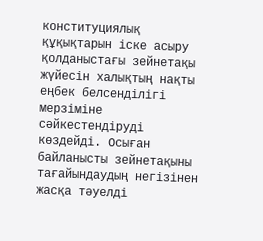конституциялық құқықтарын іске асыру қолданыстағы зейнетақы жүйесін халықтың нақты еңбек белсенділігі мерзіміне сәйкестендіруді көздейді. Осыған байланысты зейнетақыны тағайындаудың негізінен жасқа тәуелді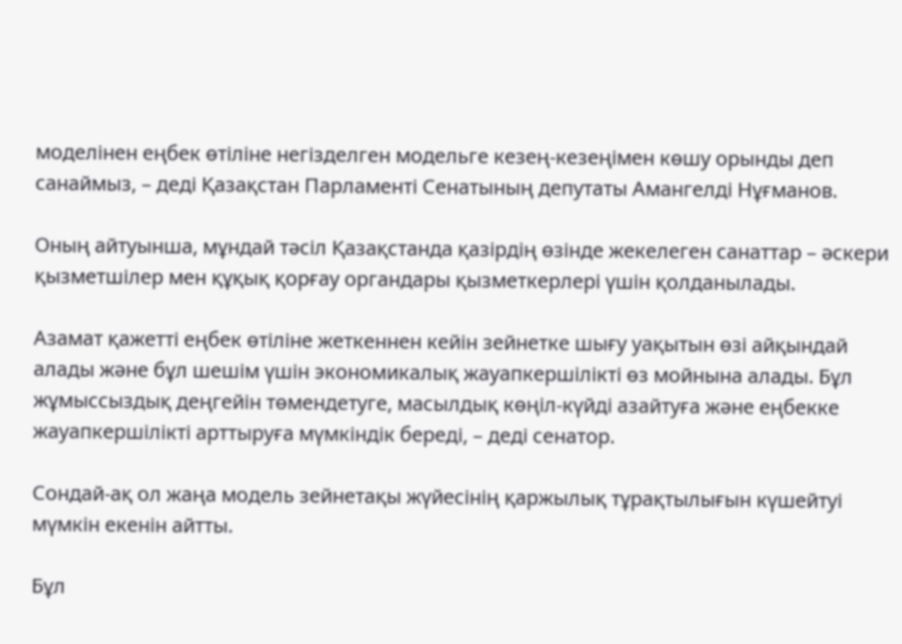моделінен еңбек өтіліне негізделген модельге кезең-кезеңімен көшу орынды деп санаймыз, – деді Қазақстан Парламенті Сенатының депутаты Амангелді Нұғманов.

Оның айтуынша, мұндай тәсіл Қазақстанда қазірдің өзінде жекелеген санаттар – әскери қызметшілер мен құқық қорғау органдары қызметкерлері үшін қолданылады.

Азамат қажетті еңбек өтіліне жеткеннен кейін зейнетке шығу уақытын өзі айқындай алады және бұл шешім үшін экономикалық жауапкершілікті өз мойнына алады. Бұл жұмыссыздық деңгейін төмендетуге, масылдық көңіл-күйді азайтуға және еңбекке жауапкершілікті арттыруға мүмкіндік береді, – деді сенатор.

Сондай-ақ ол жаңа модель зейнетақы жүйесінің қаржылық тұрақтылығын күшейтуі мүмкін екенін айтты.

Бұл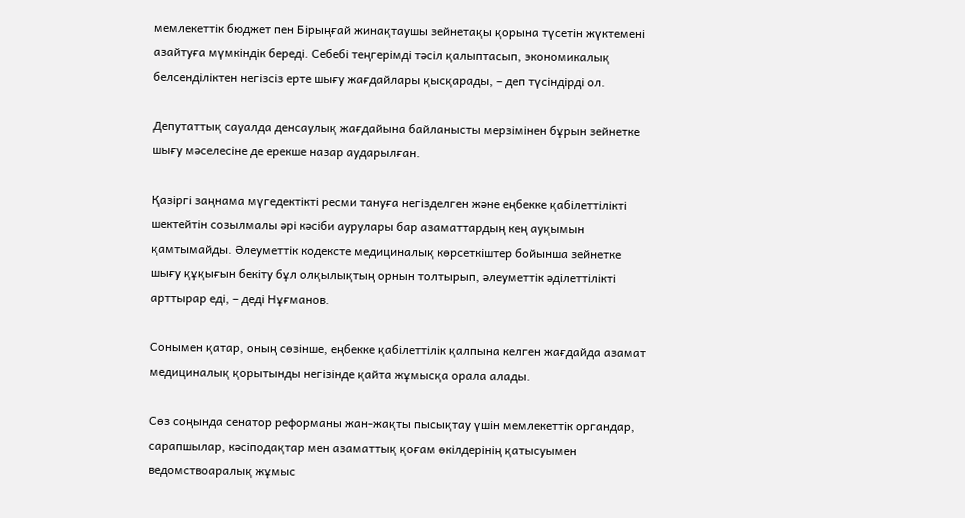мемлекеттік бюджет пен Бірыңғай жинақтаушы зейнетақы қорына түсетін жүктемені азайтуға мүмкіндік береді. Себебі теңгерімді тәсіл қалыптасып, экономикалық белсенділіктен негізсіз ерте шығу жағдайлары қысқарады, – деп түсіндірді ол.

Депутаттық сауалда денсаулық жағдайына байланысты мерзімінен бұрын зейнетке шығу мәселесіне де ерекше назар аударылған.

Қазіргі заңнама мүгедектікті ресми тануға негізделген және еңбекке қабілеттілікті шектейтін созылмалы әрі кәсіби аурулары бар азаматтардың кең ауқымын қамтымайды. Әлеуметтік кодексте медициналық көрсеткіштер бойынша зейнетке шығу құқығын бекіту бұл олқылықтың орнын толтырып, әлеуметтік әділеттілікті арттырар еді, – деді Нұғманов.

Сонымен қатар, оның сөзінше, еңбекке қабілеттілік қалпына келген жағдайда азамат медициналық қорытынды негізінде қайта жұмысқа орала алады.

Сөз соңында сенатор реформаны жан-жақты пысықтау үшін мемлекеттік органдар, сарапшылар, кәсіподақтар мен азаматтық қоғам өкілдерінің қатысуымен ведомствоаралық жұмыс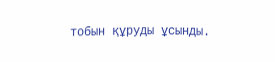тобын құруды ұсынды.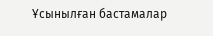Ұсынылған бастамалар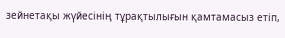зейнетақы жүйесінің тұрақтылығын қамтамасыз етіп,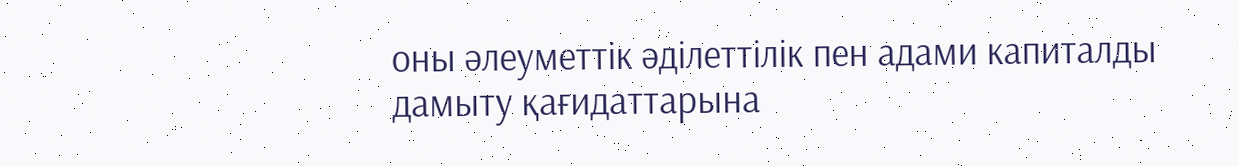оны әлеуметтік әділеттілік пен адами капиталды дамыту қағидаттарына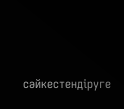сәйкестендіруге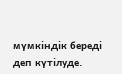мүмкіндік береді деп күтілуде.